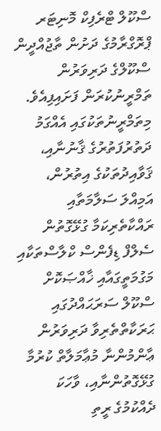ސްކޫލް ޓްރެފިކް މޮނިޓަރ ޕްރޮގްރާމުގެ ދަށުން ތާޖުއްދީން ސްކޫލްގެ ދަރިވަރުން ތަމްރީނުކުރަން ފަށައިފިއެވެ.
މިތަމްރީނުތަކުގައި އެއްގަމު ދަތުރުފަތުރުގެ ޤާނުނާއި، ޤަވާއިދުތަކުގެ އިތުރުން، އަމިއްލަ ސަލާމަތާއި ރައްކާތެރިކަމާ ގުޅޭގޮތުން ސެލްފް ޑިފެންސް ކްލާސްތަކާއި މަގުމަތީގައާއި ޚާއްޞަކޮށް ސްކޫލް ސަރަޙައްދުގައި ޙަރަކާތްތެރިވާ ދަރިވަރުން ޢާންމުންނާ މުޢާމަލާތް ކުރުމާ ގުޅޭގޮތުންނާއި، ވާހަކަ ދެއްކުމުގެ ރީތި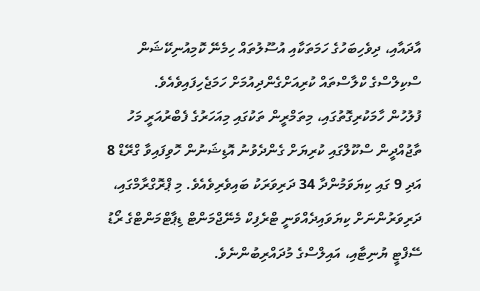އާދައާއި، ދިވެހިބަހުގެ ހަމަތަކާއި އުސޫލުތައް ހިމެނޭ ކޮމިއުނިކޭޝަން ސްކިލްސްގެ ކްލާސްތައް ކުރިއަށްގެންދިއުމަށް ހަމަޖެހިފައިވެއެވެ.
ފުލުހުން ހާމަކުރިގޮތުގައި، މިތަމްރީން ތަކުގައި މިއަހަރުގެ ފެބްރުއަރީ މަހު ތާޖުއްދީން ސްކޫލްގައި ކުރިޔަށް ގެންދެވުނު އޮޑިޝަނުން ހޮވިފައިވާ ގްރޭޑް 8 އަދި 9 ގައި ކިޔަވަމުންދާ 34 ދަރިވަރަކު ބައިވެރިވެއެވެ. މި ޕްރޮގްރާމްގައި، ދަރިވަރުންނަށް ކިޔަވައިދެއްވަނީ ޓްރެފިކް މެނޭޖްމަންޓް ޑިޕާޓްމަންޓްގެ ރޯޑު ސޭފްޓީ ޔުނިޓާއި، އައިލްސްގެ މުދައްރިބުންނެވެ.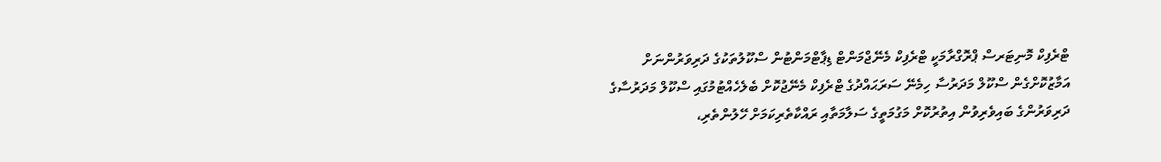ޓްރެފިކް މޮނިޓަރސް ޕްރޮގްރާމަކީ ޓްރެފިކް މެނޭޖްމަންޓް ޑިޕާޓްމަންޓުން ސްކޫލުތަކުގެ ދަރިވަރުންނަށް އަމާޒުކޮށްގެން ސްކޫލް މަދަރުސާ ހިމެނޭ ސަރަޙައްދުގެ ޓްރެފިކް މެނޭޖުކޮށް ބެލެހެއްޓުމުގައި ސްކޫލް މަދަރުސާގެ ދަރިވަރުންގެ ބައިވެރިވުން އިތުރުކޮށް މަގުމަތީގެ ސަލާމަތާއި ރައްކާތެރިކަމަށް ހޭލުންތެރި،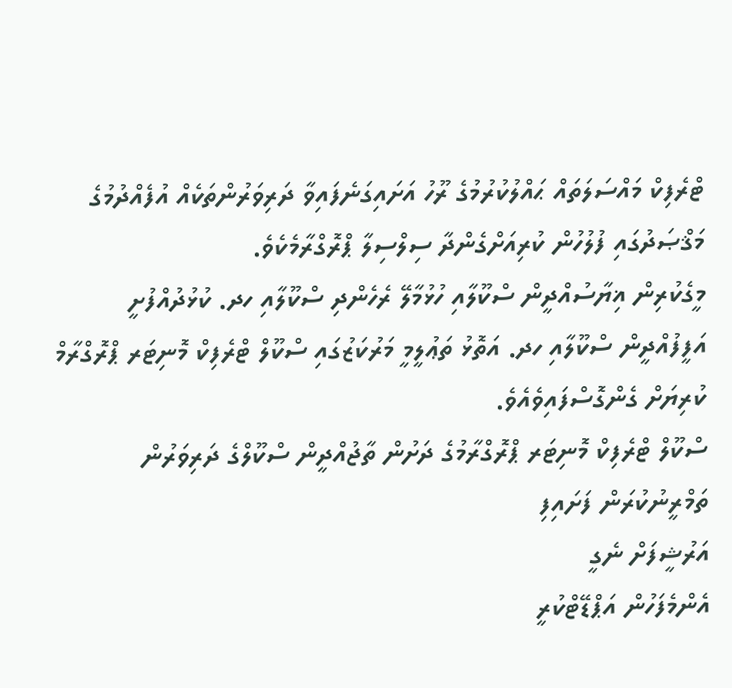ޓްރެފިކް މައްސަލަތައް ޙައްލުކުރުމުގެ ރޫހު އަށައިގަނެފައިވާ ދަރިވަރުންތަކެއް އުފެއްދުމުގެ މަޤްޞަދުގައި ފުލުހުން ކުރިއަށްގެންދާ ސިލްސިލާ ޕްރޮގްރާމެކެވެ.
މީގެކުރިން ޣިޔާސުއްދީން ސްކޫލާއި ހުޅުމާލޭ ރެހެންދި ސްކޫލާއި ހދ. ކުޅުދުއްފުށީ އަފީފުއްދީން ސްކޫލާއި ހދ. އަތޮޅު ތަޢުލީމީ މަރުކަޒުގައި ސްކޫލް ޓްރެފިކް މޮނިޓަރ ޕްރޮގްރާމް ކުރިޔަށް ގެންގޮސްފައިވެއެވެ.
ސްކޫލް ޓްރެފިކް މޮނިޓަރ ޕްރޮގްރާމުގެ ދަށުން ތާޖުއްދީން ސްކޫލްގެ ދަރިވަރުން ތަމްރީނުކުރަން ފަށައިފި
އަރުޝީފަށް ނެގީ
އެންމެފަހުން އަޕްޑޭޓްކުރީ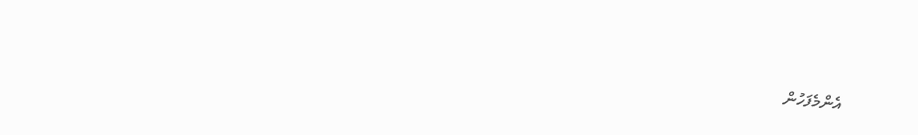އެންމެފަހުން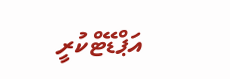އަޕްޑޭޓްކުރީ